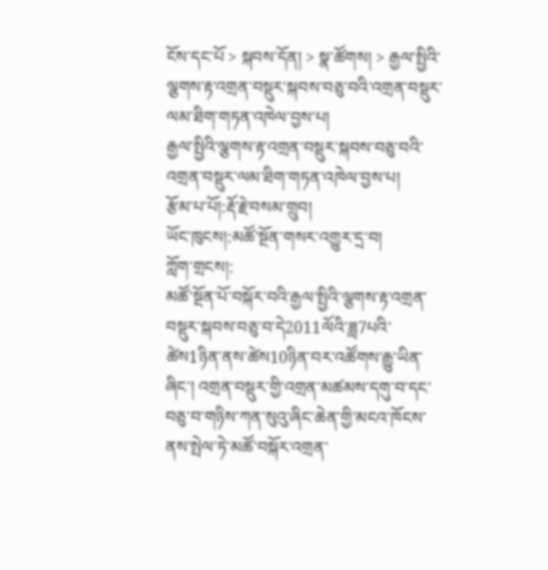ངོས་དང་པོ > སྐབས་དོན། > སྣ་ཚོགས། > རྒྱལ་སྤྱིའི་ལྕགས་རྟ་འགྲན་བསྡུར་སྐབས་བཅུ་བའི་འགྲན་བསྡུར་ལམ་ཐིག་གཏན་འཁེལ་བྱས་པ།
རྒྱལ་སྤྱིའི་ལྕགས་རྟ་འགྲན་བསྡུར་སྐབས་བཅུ་བའི་འགྲན་བསྡུར་ལམ་ཐིག་གཏན་འཁེལ་བྱས་པ།
རྩོམ་པ་པོ།:རྡོ་རྗེ་བསམ་གྲུབ།
ཡོང་ཁུངས།:མཚོ་སྔོན་གསར་འགྱུར་དྲ་བ།
ཀློག་གྲངས།:
མཚོ་སྔོན་པོ་བསྐོར་བའི་རྒྱལ་སྤྱིའི་ལྕགས་རྟ་འགྲན་བསྡུར་སྐབས་བཅུ་བ་དེ2011ལོའི་ཟླ7པའི་ཚེས1ཉིན་ནས་ཚེས10ཉིན་བར་འཚོགས་རྒྱུ་ཡིན་ཞིང་། འགྲན་བསྡུར་གྱི་འགྲན་མཚམས་དགུ་བ་དང་བཅུ་བ་གཉིས་ཀན་སུའུ་ཞིང་ཆེན་གྱི་མངའ་ཁོངས་ནས་སྤེལ་ཏེ་མཚོ་བསྐོར་འགྲན་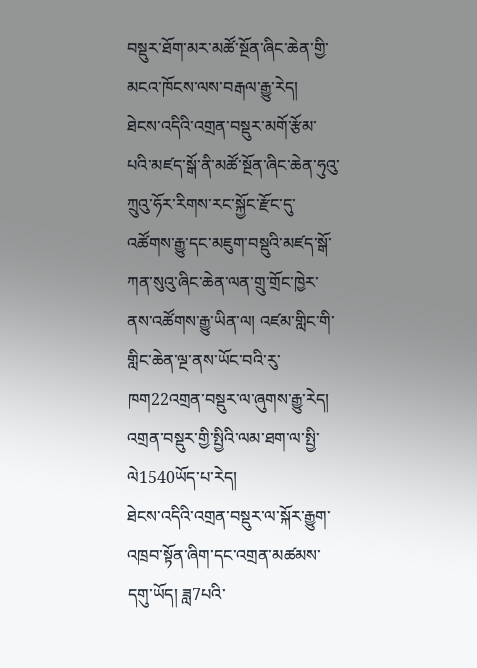བསྡུར་ཐོག་མར་མཚོ་སྔོན་ཞིང་ཆེན་གྱི་མངའ་ཁོངས་ལས་བརྒལ་རྒྱུ་རེད།
ཐེངས་འདིའི་འགྲན་བསྡུར་མགོ་རྩོམ་པའི་མཛད་སྒོ་ནི་མཚོ་སྔོན་ཞིང་ཆེན་ཧུའུ་ཀྲུའུ་ཧོར་རིགས་རང་སྐྱོང་རྫོང་དུ་འཚོགས་རྒྱུ་དང་མཇུག་བསྡུའི་མཛད་སྒོ་ཀན་སུའུ་ཞིང་ཆེན་ལན་གྲུ་གྲོང་ཁྱེར་ནས་འཚོགས་རྒྱུ་ཡིན་ལ། འཛམ་གླིང་གི་གླིང་ཆེན་ལྔ་ནས་ཡོང་བའི་རུ་ཁག22འགྲན་བསྡུར་ལ་ཞུགས་རྒྱུ་རེད། འགྲན་བསྡུར་གྱི་སྤྱིའི་ལམ་ཐག་ལ་སྤྱི་ལེ1540ཡོད་པ་རེད།
ཐེངས་འདིའི་འགྲན་བསྡུར་ལ་སྐོར་རྒྱུག་འཁྲབ་སྟོན་ཞིག་དང་འགྲན་མཚམས་དགུ་ཡོད། ཟླ7པའི་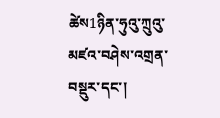ཚེས1ཉིན་ཧུའུ་ཀྲུའུ་མཛའ་བཤེས་འགྲན་བསྡུར་དང་།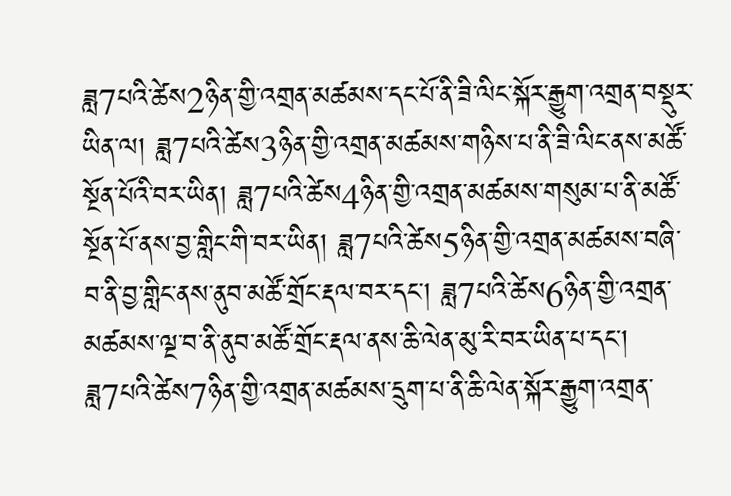ཟླ7པའི་ཚེས2ཉིན་གྱི་འགྲན་མཚམས་དང་པོ་ནི་ཟི་ལིང་སྐོར་རྒྱུག་འགྲན་བསྡུར་ཡིན་ལ། ཟླ7པའི་ཚེས3ཉིན་གྱི་འགྲན་མཚམས་གཉིས་པ་ནི་ཟི་ལིང་ནས་མཚོ་སྔོན་པོའི་བར་ཡིན། ཟླ7པའི་ཚེས4ཉིན་གྱི་འགྲན་མཚམས་གསུམ་པ་ནི་མཚོ་སྔོན་པོ་ནས་བྱ་གླིང་གི་བར་ཡིན། ཟླ7པའི་ཚེས5ཉིན་གྱི་འགྲན་མཚམས་བཞི་བ་ནི་བྱ་གླིང་ནས་ནུབ་མཚོ་གྲོང་རྡལ་བར་དང་། ཟླ7པའི་ཚེས6ཉིན་གྱི་འགྲན་མཚམས་ལྔ་བ་ནི་ནུབ་མཚོ་གྲོང་རྡལ་ནས་ཆི་ལེན་མུ་རི་བར་ཡིན་པ་དང་། ཟླ7པའི་ཚེས7ཉིན་གྱི་འགྲན་མཚམས་དྲུག་པ་ནི་ཆི་ལེན་སྐོར་རྒྱུག་འགྲན་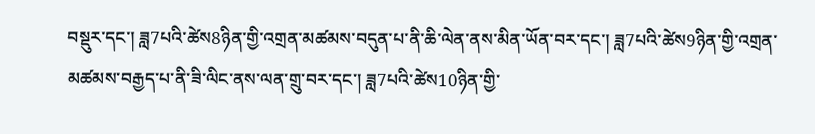བསྡུར་དང་། ཟླ7པའི་ཚེས8ཉིན་གྱི་འགྲན་མཚམས་བདུན་པ་ནི་ཆི་ལེན་ནས་མིན་ཡོན་བར་དང་། ཟླ7པའི་ཚེས9ཉིན་གྱི་འགྲན་མཚམས་བརྒྱད་པ་ནི་ཟི་ལིང་ནས་ལན་གྲུ་བར་དང་། ཟླ7པའི་ཚེས10ཉིན་གྱི་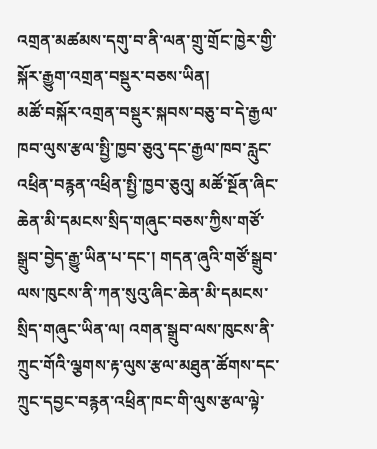འགྲན་མཚམས་དགུ་བ་ནི་ལན་གྲུ་གྲོང་ཁྱེར་གྱི་སྐོར་རྒྱུག་འགྲན་བསྡུར་བཅས་ཡིན།
མཚོ་བསྐོར་འགྲན་བསྡུར་སྐབས་བཅུ་བ་དེ་རྒྱལ་ཁབ་ལུས་རྩལ་སྤྱི་ཁྱབ་ཅུའུ་དང་རྒྱལ་ཁབ་རླུང་འཕྲིན་བརྙན་འཕྲིན་སྤྱི་ཁྱབ་ཅུའུ། མཚོ་སྔོན་ཞིང་ཆེན་མི་དམངས་སྲིད་གཞུང་བཅས་ཀྱིས་གཙོ་སྒྲུབ་བྱེད་རྒྱུ་ཡིན་པ་དང་། གདན་ཞུའི་གཙོ་སྒྲུབ་ལས་ཁུངས་ནི་ཀན་སུའུ་ཞིང་ཆེན་མི་དམངས་སྲིད་གཞུང་ཡིན་ལ། འགན་སྒྲུབ་ལས་ཁུངས་ནི་ཀྲུང་གོའི་ལྕགས་རྟ་ལུས་རྩལ་མཐུན་ཚོགས་དང་ཀྲུང་དབྱང་བརྙན་འཕྲིན་ཁང་གི་ལུས་རྩལ་ལྟེ་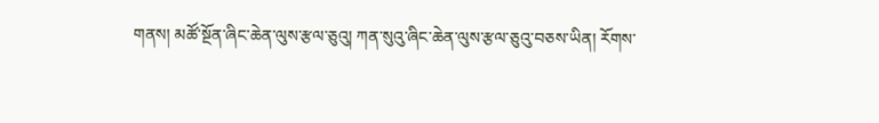གནས། མཚོ་སྔོན་ཞིང་ཆེན་ལུས་རྩལ་ཅུའུ། ཀན་སུའུ་ཞིང་ཆེན་ལུས་རྩལ་ཅུའུ་བཅས་ཡིན། རོགས་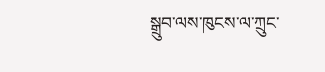སྒྲུབ་ལས་ཁུངས་ལ་ཀྲུང་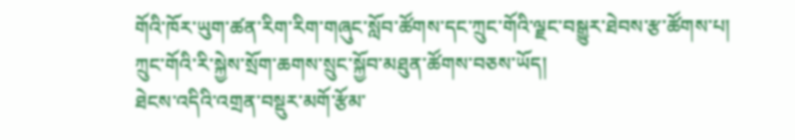གོའི་ཁོར་ཡུག་ཚན་རིག་རིག་གཞུང་སློབ་ཚོགས་དང་ཀྲུང་གོའི་ལྗང་བསྒྱུར་ཐེབས་རྩ་ཚོགས་པ། ཀྲུང་གོའི་རི་སྐྱེས་སྲོག་ཆགས་སྲུང་སྐྱོབ་མཐུན་ཚོགས་བཅས་ཡོད།
ཐེངས་འདིའི་འགྲན་བསྡུར་མགོ་རྩོམ་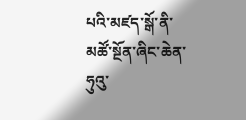པའི་མཛད་སྒོ་ནི་མཚོ་སྔོན་ཞིང་ཆེན་ཧུའུ་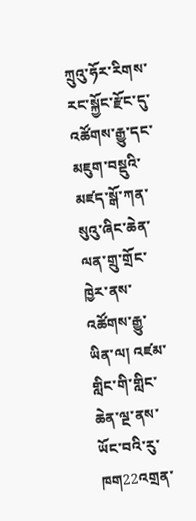ཀྲུའུ་ཧོར་རིགས་རང་སྐྱོང་རྫོང་དུ་འཚོགས་རྒྱུ་དང་མཇུག་བསྡུའི་མཛད་སྒོ་ཀན་སུའུ་ཞིང་ཆེན་ལན་གྲུ་གྲོང་ཁྱེར་ནས་འཚོགས་རྒྱུ་ཡིན་ལ། འཛམ་གླིང་གི་གླིང་ཆེན་ལྔ་ནས་ཡོང་བའི་རུ་ཁག22འགྲན་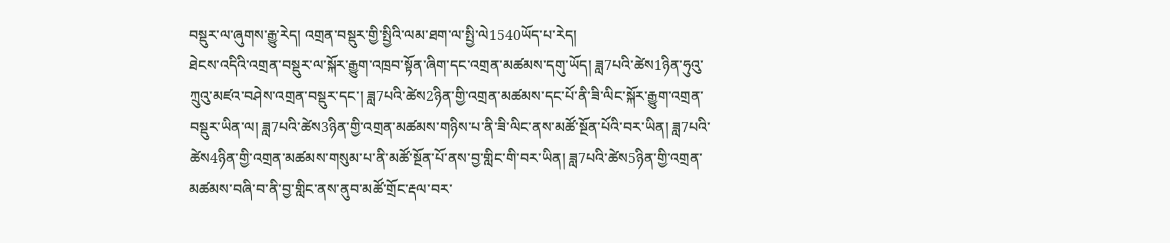བསྡུར་ལ་ཞུགས་རྒྱུ་རེད། འགྲན་བསྡུར་གྱི་སྤྱིའི་ལམ་ཐག་ལ་སྤྱི་ལེ1540ཡོད་པ་རེད།
ཐེངས་འདིའི་འགྲན་བསྡུར་ལ་སྐོར་རྒྱུག་འཁྲབ་སྟོན་ཞིག་དང་འགྲན་མཚམས་དགུ་ཡོད། ཟླ7པའི་ཚེས1ཉིན་ཧུའུ་ཀྲུའུ་མཛའ་བཤེས་འགྲན་བསྡུར་དང་། ཟླ7པའི་ཚེས2ཉིན་གྱི་འགྲན་མཚམས་དང་པོ་ནི་ཟི་ལིང་སྐོར་རྒྱུག་འགྲན་བསྡུར་ཡིན་ལ། ཟླ7པའི་ཚེས3ཉིན་གྱི་འགྲན་མཚམས་གཉིས་པ་ནི་ཟི་ལིང་ནས་མཚོ་སྔོན་པོའི་བར་ཡིན། ཟླ7པའི་ཚེས4ཉིན་གྱི་འགྲན་མཚམས་གསུམ་པ་ནི་མཚོ་སྔོན་པོ་ནས་བྱ་གླིང་གི་བར་ཡིན། ཟླ7པའི་ཚེས5ཉིན་གྱི་འགྲན་མཚམས་བཞི་བ་ནི་བྱ་གླིང་ནས་ནུབ་མཚོ་གྲོང་རྡལ་བར་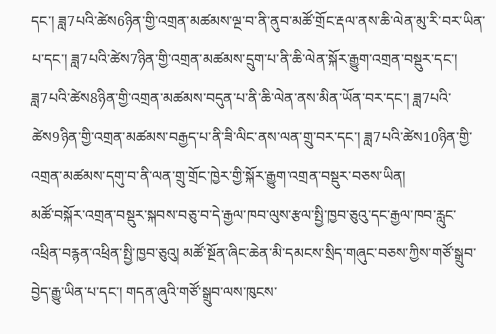དང་། ཟླ7པའི་ཚེས6ཉིན་གྱི་འགྲན་མཚམས་ལྔ་བ་ནི་ནུབ་མཚོ་གྲོང་རྡལ་ནས་ཆི་ལེན་མུ་རི་བར་ཡིན་པ་དང་། ཟླ7པའི་ཚེས7ཉིན་གྱི་འགྲན་མཚམས་དྲུག་པ་ནི་ཆི་ལེན་སྐོར་རྒྱུག་འགྲན་བསྡུར་དང་། ཟླ7པའི་ཚེས8ཉིན་གྱི་འགྲན་མཚམས་བདུན་པ་ནི་ཆི་ལེན་ནས་མིན་ཡོན་བར་དང་། ཟླ7པའི་ཚེས9ཉིན་གྱི་འགྲན་མཚམས་བརྒྱད་པ་ནི་ཟི་ལིང་ནས་ལན་གྲུ་བར་དང་། ཟླ7པའི་ཚེས10ཉིན་གྱི་འགྲན་མཚམས་དགུ་བ་ནི་ལན་གྲུ་གྲོང་ཁྱེར་གྱི་སྐོར་རྒྱུག་འགྲན་བསྡུར་བཅས་ཡིན།
མཚོ་བསྐོར་འགྲན་བསྡུར་སྐབས་བཅུ་བ་དེ་རྒྱལ་ཁབ་ལུས་རྩལ་སྤྱི་ཁྱབ་ཅུའུ་དང་རྒྱལ་ཁབ་རླུང་འཕྲིན་བརྙན་འཕྲིན་སྤྱི་ཁྱབ་ཅུའུ། མཚོ་སྔོན་ཞིང་ཆེན་མི་དམངས་སྲིད་གཞུང་བཅས་ཀྱིས་གཙོ་སྒྲུབ་བྱེད་རྒྱུ་ཡིན་པ་དང་། གདན་ཞུའི་གཙོ་སྒྲུབ་ལས་ཁུངས་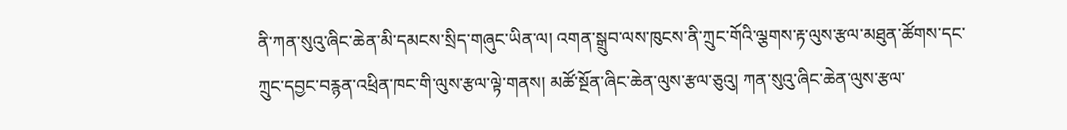ནི་ཀན་སུའུ་ཞིང་ཆེན་མི་དམངས་སྲིད་གཞུང་ཡིན་ལ། འགན་སྒྲུབ་ལས་ཁུངས་ནི་ཀྲུང་གོའི་ལྕགས་རྟ་ལུས་རྩལ་མཐུན་ཚོགས་དང་ཀྲུང་དབྱང་བརྙན་འཕྲིན་ཁང་གི་ལུས་རྩལ་ལྟེ་གནས། མཚོ་སྔོན་ཞིང་ཆེན་ལུས་རྩལ་ཅུའུ། ཀན་སུའུ་ཞིང་ཆེན་ལུས་རྩལ་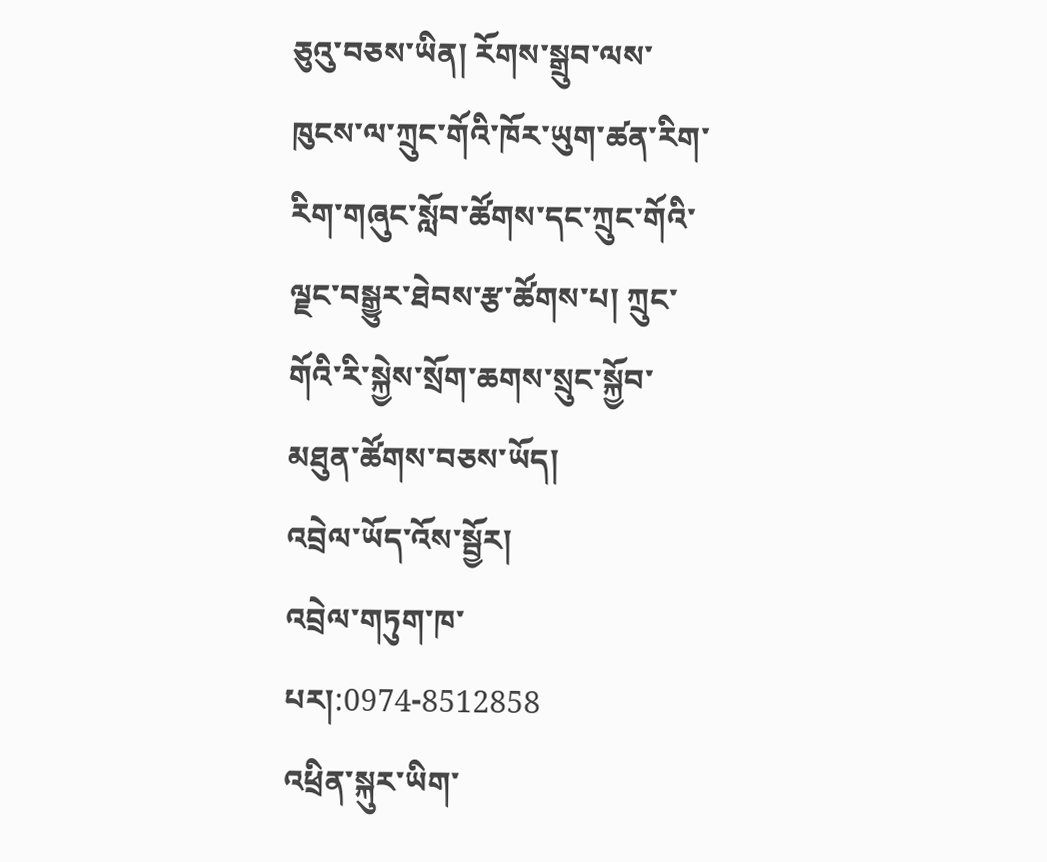ཅུའུ་བཅས་ཡིན། རོགས་སྒྲུབ་ལས་ཁུངས་ལ་ཀྲུང་གོའི་ཁོར་ཡུག་ཚན་རིག་རིག་གཞུང་སློབ་ཚོགས་དང་ཀྲུང་གོའི་ལྗང་བསྒྱུར་ཐེབས་རྩ་ཚོགས་པ། ཀྲུང་གོའི་རི་སྐྱེས་སྲོག་ཆགས་སྲུང་སྐྱོབ་མཐུན་ཚོགས་བཅས་ཡོད།
འབྲེལ་ཡོད་འོས་སྦྱོར།
འབྲེལ་གཏུག་ཁ་པར།:0974-8512858
འཕྲིན་སྐུར་ཡིག་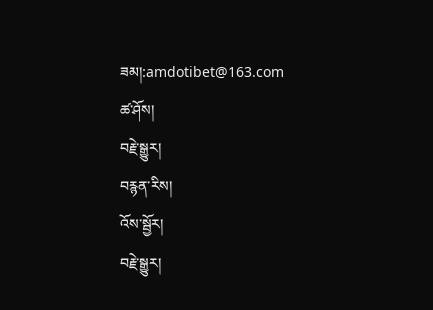ཟམ།:amdotibet@163.com
ཚ་ཤོས།
བརྗེ་སྒྱུར།
བརྙན་རིས།
འོས་སྦྱོར།
བརྗེ་སྒྱུར།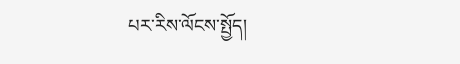པར་རིས་ལོངས་སྤྱོད།